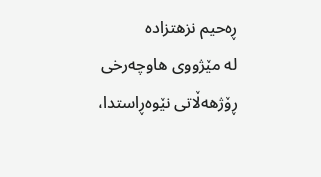ڕەحیم نزهتزادە
لە مێژووی هاوچەرخی ڕۆژهەڵاتی نێوەڕاستدا،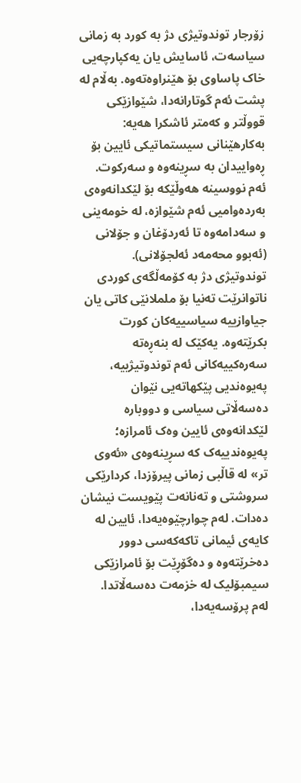زۆرجار توندوتیژی دژ بە کورد بە زمانی سیاسەت، ئاسایش یان یەکپارچەیی خاک پاساوی بۆ هێنراوەتەوە. بەڵام لە پشت ئەم گوتارانەدا، شێوازێکی قووڵتر و کەمتر ئاشکرا هەیە: بەکارهێنانی سیستماتیکی ئایین بۆ ڕەواییدان بە سڕینەوە و سەرکوت. ئەم نووسینە هەوڵێکە بۆ لێکدانەوەی بەردەوامیی ئەم شێوازە، لە خومەینی و سەدامەوە تا ئەردۆغان و جۆلانی (ئەبوو محەمەد ئەلجۆلانی).
توندوتیژی دژ بە کۆمەڵگەی کوردی ناتوانرێت تەنیا بۆ ململانێی کاتی یان جیاوازییە سیاسییەکان کورت بکرێتەوە. یەکێک لە بنەڕەتە سەرەکییەکانی ئەم توندوتیژییە، پەیوەندیی پێکهاتەیی نێوان دەسەڵاتی سیاسی و دووبارە لێکدانەوەی ئایین وەک ئامرازە؛ پەیوەندییەک کە سڕینەوەی «ئەوی تر» لە قاڵبی زمانی پیرۆزدا، کردارێکی سروشتی و تەنانەت پێویست نیشان دەدات. لەم چوارچێوەیەدا، ئایین لە کایەی ئیمانی تاکەکەسی دوور دەخرێتەوە و دەگۆڕێت بۆ ئامرازێکی سیمبۆلیک لە خزمەت دەسەڵاتدا.
لەم پرۆسەیەدا،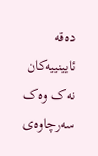دەقە ئایینییەکان نەک وەک سەرچاوەی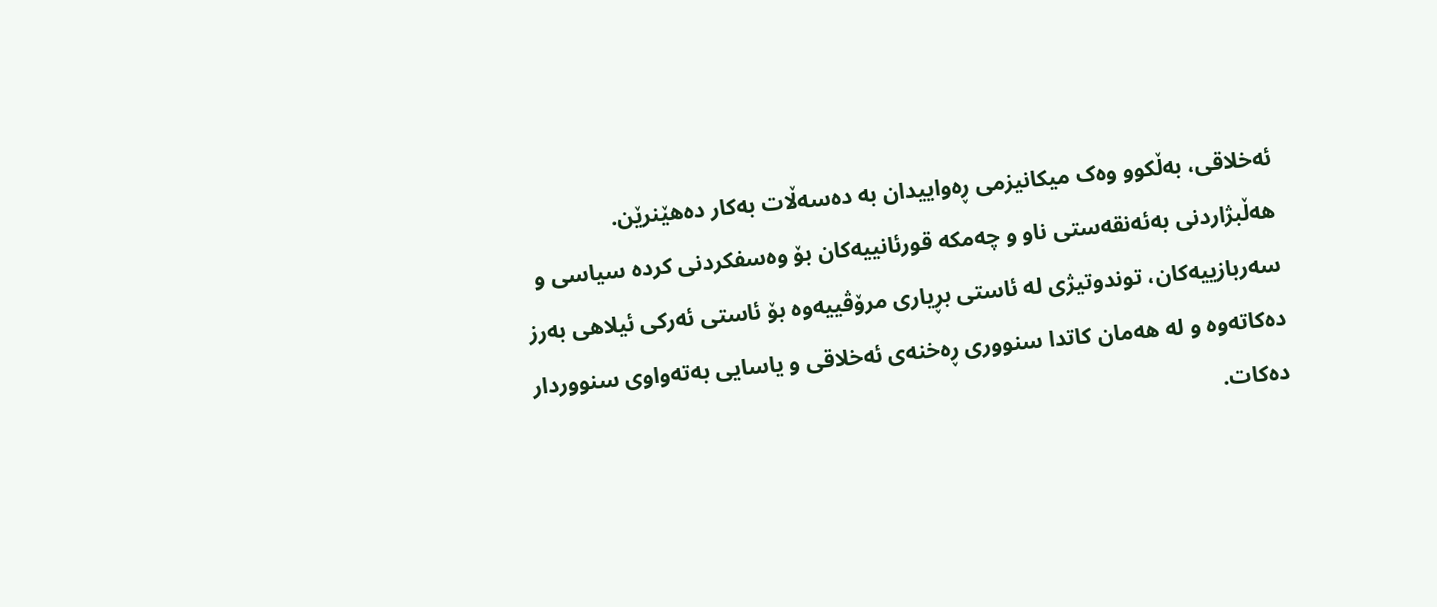ئەخلاقی، بەڵکوو وەک میکانیزمی ڕەواییدان بە دەسەڵات بەکار دەهێنرێن. هەڵبژاردنی بەئەنقەستی ناو و چەمکە قورئانییەکان بۆ وەسفکردنی کردە سیاسی و سەربازییەکان، توندوتیژی لە ئاستی بڕیاری مرۆڤییەوە بۆ ئاستی ئەرکی ئیلاهی بەرز دەکاتەوە و لە هەمان کاتدا سنووری ڕەخنەی ئەخلاقی و یاسایی بەتەواوی سنووردار دەکات.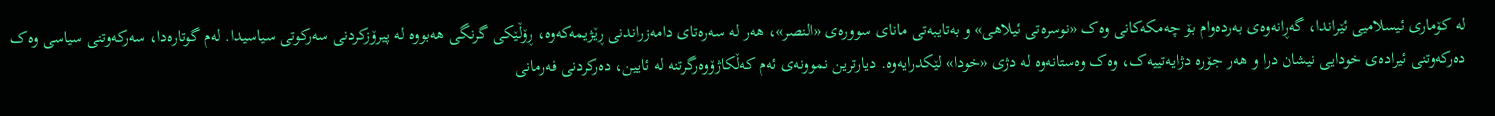لە کۆماری ئیسلامیی ئێراندا، گەڕانەوەی بەردەوام بۆ چەمکەکانی وەک «نوسرەتی ئیلاهی» و بەتایبەتی مانای سوورەی «النصر»، هەر لە سەرەتای دامەزراندنی ڕێژیمەکەوە، ڕۆڵێکی گرنگی هەبووە لە پیرۆزکردنی سەرکوتی سیاسیدا. لەم گوتارەدا، سەرکەوتنی سیاسی وەک دەرکەوتنی ئیرادەی خودایی نیشان درا و هەر جۆرە دژایەتییەک، وەک وەستانەوە لە دژی «خودا» لێکدرایەوە. دیارترین نموونەی ئەم کەڵکاژۆوەرگرتنە لە ئایین، دەرکردنی فەرمانی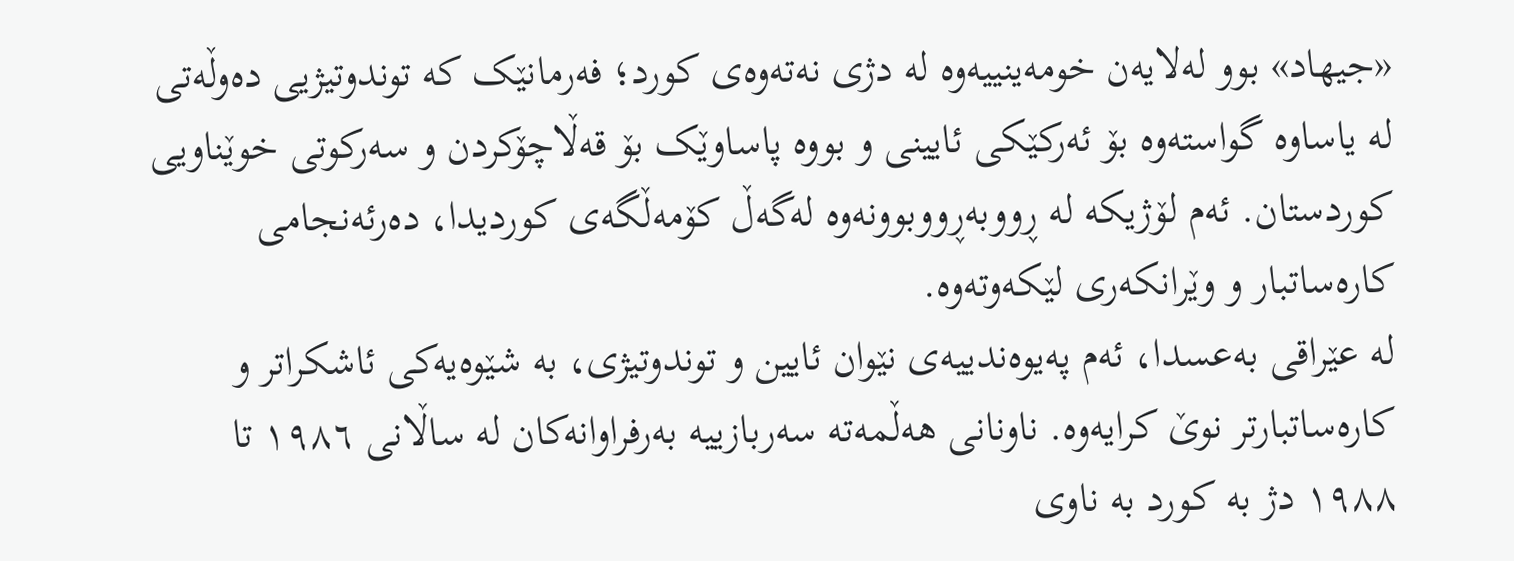«جیهاد» بوو لەلایەن خومەینییەوە لە دژی نەتەوەی کورد؛ فەرمانێک کە توندوتیژیی دەوڵەتی لە یاساوە گواستەوە بۆ ئەرکێکی ئایینی و بووە پاساوێک بۆ قەڵاچۆکردن و سەرکوتی خوێناویی کوردستان. ئەم لۆژیکە لە ڕووبەڕووبوونەوە لەگەڵ کۆمەڵگەی کوردیدا، دەرئەنجامی کارەساتبار و وێرانکەری لێکەوتەوە.
لە عێراقی بەعسدا، ئەم پەیوەندییەی نێوان ئایین و توندوتیژی، بە شێوەیەکی ئاشکراتر و کارەساتبارتر نوێ کرایەوە. ناونانی هەڵمەتە سەربازییە بەرفراوانەکان لە ساڵانی ١٩٨٦ تا ١٩٨٨ دژ بە کورد بە ناوی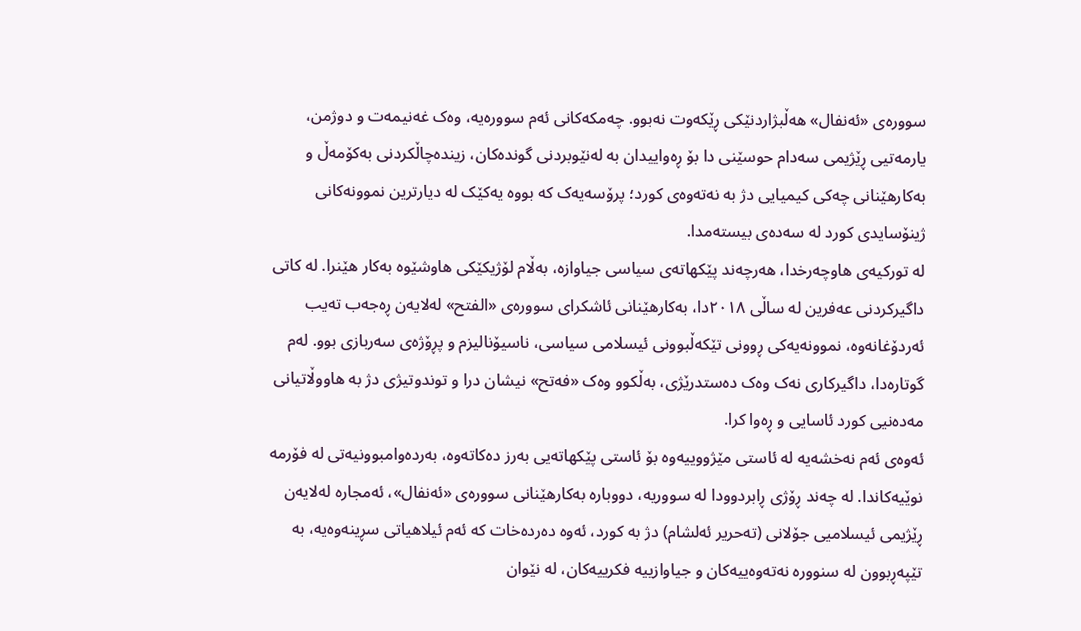سوورەی «ئەنفال» هەڵبژاردنێکی ڕێکەوت نەبوو. چەمکەکانی ئەم سوورەیە، وەک غەنیمەت و دوژمن، یارمەتیی ڕێژیمی سەدام حوسێنی دا بۆ ڕەواییدان بە لەنێوبردنی گوندەکان، زیندەچاڵکردنی بەکۆمەڵ و بەکارهێنانی چەکی کیمیایی دژ بە نەتەوەی کورد؛ پرۆسەیەک کە بووە یەکێک لە دیارترین نموونەکانی ژینۆسایدی کورد لە سەدەی بیستەمدا.
لە تورکیەی هاوچەرخدا، هەرچەند پێکهاتەی سیاسی جیاوازە، بەڵام لۆژیکێکی هاوشێوە بەکار هێنرا. لە کاتی داگیرکردنی عەفرین لە ساڵی ٢٠١٨دا، بەکارهێنانی ئاشکرای سوورەی «الفتح» لەلایەن ڕەجەب تەیب ئەردۆغانەوە، نموونەیەکی ڕوونی تێکەڵبوونی ئیسلامی سیاسی، ناسیۆنالیزم و پڕۆژەی سەربازی بوو. لەم گوتارەدا، داگیرکاری نەک وەک دەستدرێژی، بەڵکوو وەک «فەتح» نیشان درا و توندوتیژی دژ بە هاووڵاتیانی مەدەنیی کورد ئاسایی و ڕەوا کرا.
ئەوەی ئەم نەخشەیە لە ئاستی مێژووییەوە بۆ ئاستی پێکهاتەیی بەرز دەکاتەوە، بەردەوامبوونیەتی لە فۆرمە نوێیەکاندا. لە چەند ڕۆژی ڕابردوودا لە سووریە، دووبارە بەکارهێنانی سوورەی «ئەنفال»، ئەمجارە لەلایەن ڕێژیمی ئیسلامیی جۆلانی (تەحریر ئەلشام) دژ بە کورد، ئەوە دەردەخات کە ئەم ئیلاهیاتی سڕینەوەیە، بە تێپەڕبوون لە سنوورە نەتەوەییەکان و جیاوازییە فکرییەکان، لە نێوان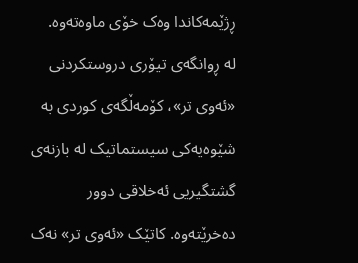ڕژێمەکاندا وەک خۆی ماوەتەوە.
لە ڕوانگەی تیۆری دروستکردنی «ئەوی تر»، کۆمەڵگەی کوردی بە شێوەیەکی سیستماتیک لە بازنەی گشتگیریی ئەخلاقی دوور دەخرێتەوە. کاتێک «ئەوی تر» نەک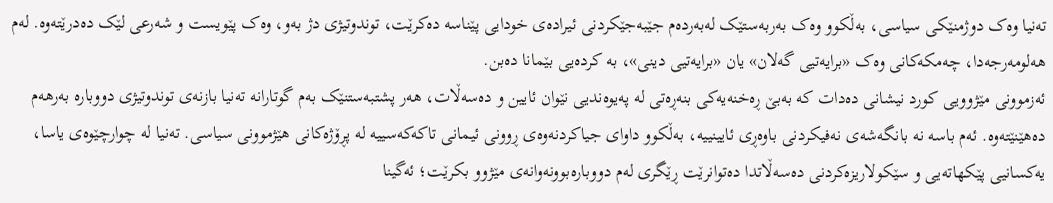تەنیا وەک دوژمنێکی سیاسی، بەڵکوو وەک بەربەستێک لەبەردەم جێبەجێکردنی ئیرادەی خودایی پێناسە دەکرێت، توندوتیژی دژ بەو، وەک پێویست و شەرعی لێک دەدرێتەوە. لەم هەلومەرجەدا، چەمکەکانی وەک «برایەتیی گەلان» یان «برایەتیی دینی»، بە کردەیی بێمانا دەبن.
ئەزموونی مێژوویی کورد نیشانی دەدات کە بەبێ ڕەخنەیەکی بنەڕەتی لە پەیوەندیی نێوان ئایین و دەسەڵات، هەر پشتبەستنێک بەم گوتارانە تەنیا بازنەی توندوتیژی دووبارە بەرهەم دەهێنێتەوە. ئەم باسە نە بانگەشەی نەفیکردنی باوەڕی ئایینییە، بەڵکوو داوای جیاکردنەوەی ڕوونی ئیمانی تاکەکەسییە لە پڕۆژەکانی هێژموونی سیاسی. تەنیا لە چوارچێوەی یاسا، یەکسانیی پێکهاتەیی و سێکولاریزەکردنی دەسەڵاتدا دەتوانرێت ڕێگری لەم دووبارەبوونەوانەی مێژوو بکرێت؛ ئەگینا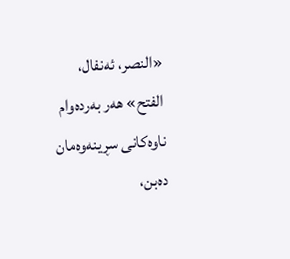«النصر، ئەنفال، الفتح» هەر بەردەوام ناوەکانی سڕینەوەمان دەبن،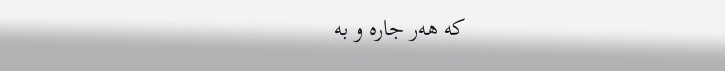کە هەر جارە و بە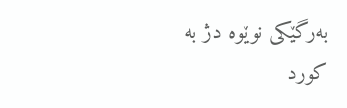بەرگێکی نوێوە دژ بە کورد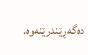دەگەڕێندرێنەوە.